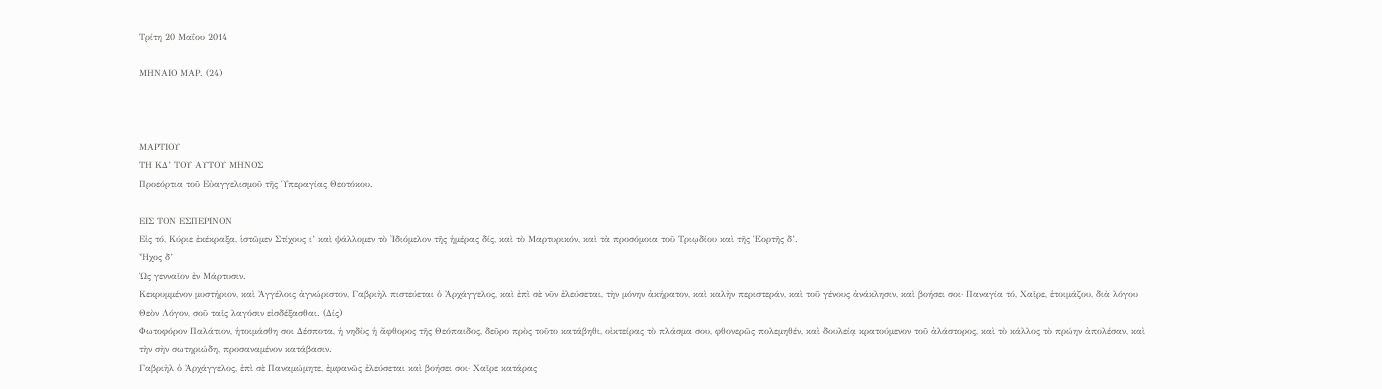Τρίτη 20 Μαΐου 2014

ΜΗΝΑΙΟ ΜΑΡ. (24)



ΜΑΡΤΙΟΥ
ΤΗ ΚΔ’ ΤΟΥ ΑΥΤΟΥ ΜΗΝΟΣ
Προεόρτια τοῦ Εὐαγγελισμοῦ τῆς Ὑπεραγίας Θεοτόκου.

ΕΙΣ ΤΟΝ ΕΣΠΕΡΙΝΟΝ
Εἰς τό, Κύριε ἐκέκραξα, ἱστῶμεν Στίχους ι’ καὶ ψάλλομεν τὸ Ἰδιόμελον τῆς ἡμέρας δίς, καὶ τὸ Μαρτυρικόν, καὶ τὰ προσόμοια τοῦ Τριῳδίου καὶ τῆς Ἑορτῆς δ’.
Ἦχος δ’
Ὡς γενναῖον ἐν Μάρτυσιν.
Κεκρυμμένον μυστήριον, καὶ Ἀγγέλοις ἀγνώριστον, Γαβριὴλ πιστεύεται ὁ Ἀρχάγγελος, καὶ ἐπὶ σὲ νῦν ἐλεύσεται, τὴν μόνην ἀκήρατον, καὶ καλὴν περιστεράν, καὶ τοῦ γένους ἀνάκλησιν, καὶ βοήσει σοι· Παναγία τό, Χαῖρε, ἑτοιμάζου, διὰ λόγου Θεὸν Λόγον, σοῦ ταῖς λαγόσιν εἰσδέξασθαι. (Δίς)
Φωτοφόρον Παλάτιον, ἡτοιμάσθη σοι Δέσποτα, ἡ νηδὺς ἡ ἄφθορος τῆς Θεόπαιδος, δεῦρο πρὸς τοῦτο κατάβηθι, οἰκτείρας τὸ πλάσμα σου, φθονερῶς πολεμηθέν, καὶ δουλείᾳ κρατούμενον τοῦ ἀλάστορος, καὶ τὸ κάλλος τὸ πρώην ἀπολέσαν, καὶ τὴν σὴν σωτηριώδη, προσαναμένον κατάβασιν.
Γαβριὴλ ὁ Ἀρχάγγελος, ἐπὶ σὲ Παναμώμητε, ἐμφανῶς ἐλεύσεται καὶ βοήσει σοι· Χαῖρε κατάρας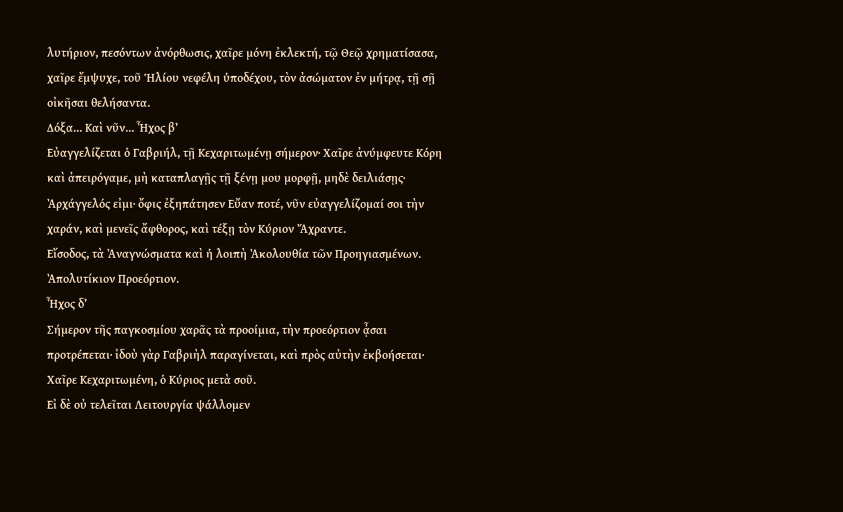λυτήριον, πεσόντων ἀνόρθωσις, χαῖρε μόνη ἐκλεκτή, τῷ Θεῷ χρηματίσασα, χαῖρε ἔμψυχε, τοῦ Ἡλίου νεφέλη ὑποδέχου, τὸν ἀσώματον ἐν μήτρᾳ, τῇ σῇ οἰκῆσαι θελήσαντα.
Δόξα... Καὶ νῦν... Ἦχος β’
Εὐαγγελίζεται ὁ Γαβριήλ, τῇ Κεχαριτωμένῃ σήμερον· Χαῖρε ἀνύμφευτε Κόρη καὶ ἀπειρόγαμε, μὴ καταπλαγῇς τῇ ξένῃ μου μορφῇ, μηδὲ δειλιάσῃς· Ἀρχάγγελός εἰμι· ὄφις ἐξηπάτησεν Εὔαν ποτέ, νῦν εὐαγγελίζομαί σοι τὴν χαράν, καὶ μενεῖς ἄφθορος, καὶ τέξῃ τὸν Κύριον Ἄχραντε.
Εἴσοδος, τὰ Ἀναγνώσματα καὶ ἡ λοιπὴ Ἀκολουθία τῶν Προηγιασμένων.
Ἀπολυτίκιον Προεόρτιον.
Ἦχος δ’
Σήμερον τῆς παγκοσμίου χαρᾶς τὰ προοίμια, τὴν προεόρτιον ᾆσαι προτρέπεται· ἰδοὺ γὰρ Γαβριὴλ παραγίνεται, καὶ πρὸς αὐτὴν ἐκβοήσεται· Χαῖρε Κεχαριτωμένη, ὁ Κύριος μετὰ σοῦ.
Εἰ δὲ οὐ τελεῖται Λειτουργία ψάλλομεν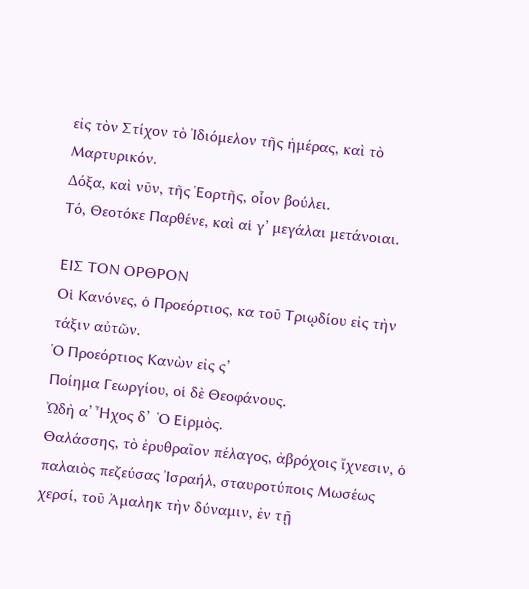εἰς τὸν Στίχον τὸ Ἰδιόμελον τῆς ἡμέρας, καὶ τὸ Μαρτυρικόν.
Δόξα, καὶ νῦν, τῆς Ἑορτῆς, οἷον βούλει.
Τό, Θεοτόκε Παρθένε, καὶ αἱ γ’ μεγάλαι μετάνοιαι.

ΕΙΣ ΤΟΝ ΟΡΘΡΟΝ
Οἱ Κανόνες, ὁ Προεόρτιος, κα τοῦ Τριῳδίου εἰς τὴν τάξιν αὐτῶν.
Ὁ Προεόρτιος Κανὼν εἰς ς’
Ποίημα Γεωργίου, οἱ δὲ Θεοφάνους.
Ὠδὴ α’ Ἦχος δ’  Ὁ Εἱρμὸς.
Θαλάσσης, τὸ ἐρυθραῖον πέλαγος, ἀβρόχοις ἴχνεσιν, ὁ παλαιὸς πεζεύσας Ἰσραήλ, σταυροτύποις Μωσέως χερσί, τοῦ Ἀμαληκ τὴν δύναμιν, ἐν τῇ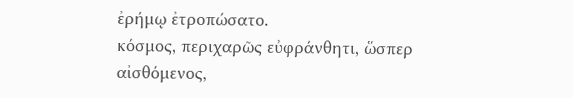ἐρήμῳ ἐτροπώσατο.
κόσμος, περιχαρῶς εὐφράνθητι, ὥσπερ αἰσθόμενος,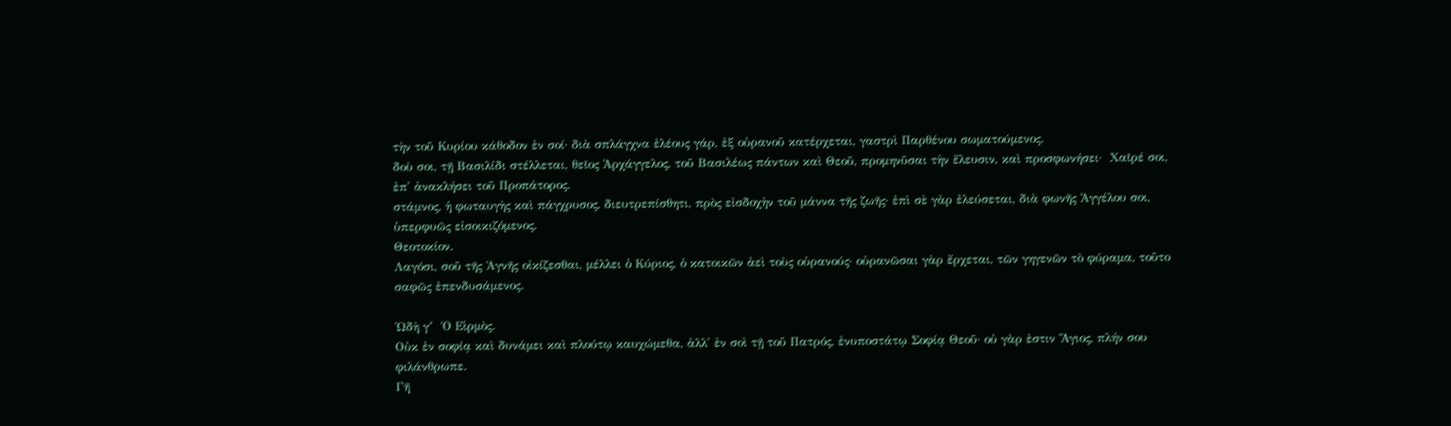τὴν τοῦ Κυρίου κάθοδον ἐν σοί· διὰ σπλάγχνα ἐλέους γάρ, ἐξ οὐρανοῦ κατέρχεται, γαστρὶ Παρθένου σωματούμενος.
δοὺ σοι, τῇ Βασιλίδι στέλλεται, θεῖος Ἀρχάγγελος, τοῦ Βασιλέως πάντων καὶ Θεοῦ, προμηνῦσαι τὴν ἔλευσιν, καὶ προσφωνήσει·  Χαῖρέ σοι, ἐπ' ἀνακλήσει τοῦ Προπάτορος.
στάμνος, ἡ φωταυγὴς καὶ πάγχρυσος, διευτρεπίσθητι, πρὸς εἰσδοχὴν τοῦ μάννα τῆς ζωῆς· ἐπὶ σὲ γὰρ ἐλεύσεται, διὰ φωνῆς Ἀγγέλου σοι, ὑπερφυῶς εἰσοικιζόμενος.
Θεοτοκίον.
Λαγόσι, σοῦ τῆς Ἁγνῆς οἰκίζεσθαι, μέλλει ὁ Κύριος, ὁ κατοικῶν ἀεὶ τοὺς οὐρανούς· οὐρανῶσαι γὰρ ἔρχεται, τῶν γηγενῶν τὸ φύραμα, τοῦτο σαφῶς ἐπενδυσάμενος.

Ὠδὴ γ’  Ὁ Εἱρμὸς.
Οὐκ ἐν σοφίᾳ καὶ δυνάμει καὶ πλούτῳ καυχώμεθα, ἀλλ' ἐν σοὶ τῇ τοῦ Πατρός, ἐνυποστάτῳ Σοφίᾳ Θεοῦ· οὐ γὰρ ἐστιν Ἅγιος, πλήν σου φιλάνθρωπε.
Γῆ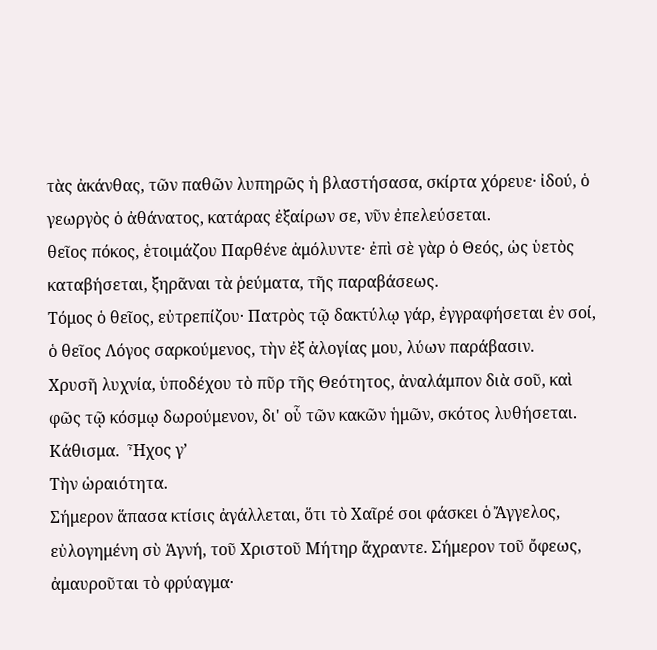τὰς ἀκάνθας, τῶν παθῶν λυπηρῶς ἡ βλαστήσασα, σκίρτα χόρευε· ἰδού, ὁ γεωργὸς ὁ ἀθάνατος, κατάρας ἐξαίρων σε, νῦν ἐπελεύσεται.
θεῖος πόκος, ἑτοιμάζου Παρθένε ἀμόλυντε· ἐπὶ σὲ γὰρ ὁ Θεός, ὡς ὑετὸς καταβήσεται, ξηρᾶναι τὰ ῥεύματα, τῆς παραβάσεως.
Τόμος ὁ θεῖος, εὐτρεπίζου· Πατρὸς τῷ δακτύλῳ γάρ, ἐγγραφήσεται ἐν σοί, ὁ θεῖος Λόγος σαρκούμενος, τὴν ἐξ ἀλογίας μου, λύων παράβασιν.
Χρυσῆ λυχνία, ὑποδέχου τὸ πῦρ τῆς Θεότητος, ἀναλάμπον διὰ σοῦ, καὶ φῶς τῷ κόσμῳ δωρούμενον, δι' οὗ τῶν κακῶν ἡμῶν, σκότος λυθήσεται.
Κάθισμα.  Ἦχος γ’
Τὴν ὡραιότητα.
Σήμερον ἅπασα κτίσις ἀγάλλεται, ὅτι τὸ Χαῖρέ σοι φάσκει ὁ Ἄγγελος, εὐλογημένη σὺ Ἁγνή, τοῦ Χριστοῦ Μήτηρ ἄχραντε. Σήμερον τοῦ ὄφεως, ἀμαυροῦται τὸ φρύαγμα·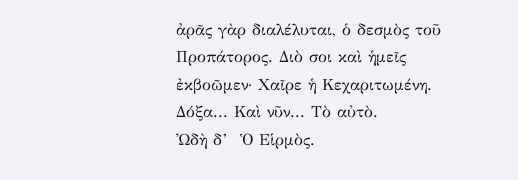ἀρᾶς γὰρ διαλέλυται, ὁ δεσμὸς τοῦ Προπάτορος. Διὸ σοι καὶ ἡμεῖς ἐκβοῶμεν· Χαῖρε ἡ Κεχαριτωμένη.
Δόξα... Καὶ νῦν... Τὸ αὐτὸ.
Ὠδὴ δ’  Ὁ Εἱρμὸς.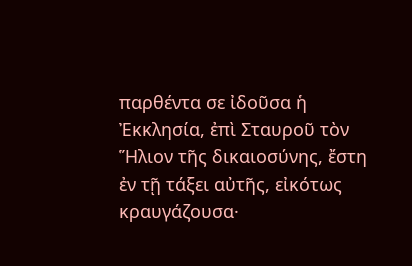παρθέντα σε ἰδοῦσα ἡ Ἐκκλησία, ἐπὶ Σταυροῦ τὸν Ἥλιον τῆς δικαιοσύνης, ἔστη ἐν τῇ τάξει αὐτῆς, εἰκότως κραυγάζουσα·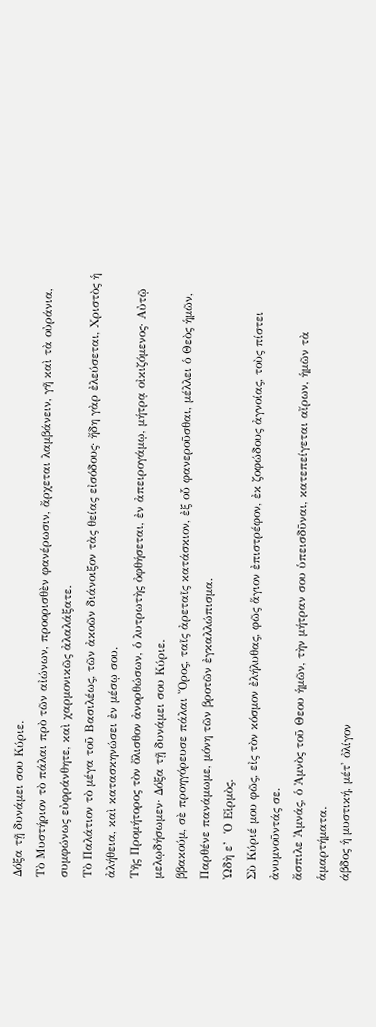Δόξα τῇ δυνάμει σου Κύριε.
Τὸ Μυστήριον τὸ πάλαι πρὸ τῶν αἰώνων, προορισθὲν φανέρωσιν, ἄρχεται λαμβάνειν, γῆ καὶ τὰ οὐράνια, συμφώνως εὐφράνθητε, καὶ χαρμονικῶς ἀλαλάξατε.
Τὸ Παλάτιον τὸ μέγα τοῦ Βασιλέως, τῶν ἀκοῶν διάνοιξον τὰς θείας εἰσόδους· ἤδη γὰρ ἐλεύσεται, Χριστὸς ἡ ἀλήθεια, καὶ κατασκηνώσει ἐν μέσῳ σου.
Τῆς Προμήτορος τὸν ὄλισθον ἀνορθώσων, ὁ λυτρωτὴς ὀφθήσεται, ἐν ἀπειρογάμῳ, μήτρᾳ οἰκιζόμενος· Αὐτῷ μελῳδήσωμεν· Δόξα τῇ δυνάμει σου Κύριε.
ββακούμ, σὲ προηγόρευσε πάλαι Ὄρος, ταῖς ἀρεταῖς κατάσκιον, ἐξ οὗ φανεροῦσθαι, μέλλει ὁ Θεὸς ἡμῶν, Παρθένε πανάμωμε, μόνη τῶν βροτῶν ἐγκαλλώπισμα.
Ὠδὴ ε’  Ὁ Εἱρμὸς.
Σὺ Κύριέ μου φῶς, εἰς τὸν κόσμον ἐλήλυθας, φῶς ἅγιον ἐπιστρέφον, ἐκ ζοφώδους ἀγνοίας, τοὺς πίστει ἀνυμνοῦντάς σε.
ἄσπιλε Ἀμνάς, ὁ Ἀμνὸς τοῦ Θεου ἡμῶν, τὴν μήτραν σου ὑπεισδῦναι, κατεπείγεται αἴρων, ἡμῶν τὰ ἁμαρτήματα.
άβδος ἡ μυστική, μέτ' ὀλίγον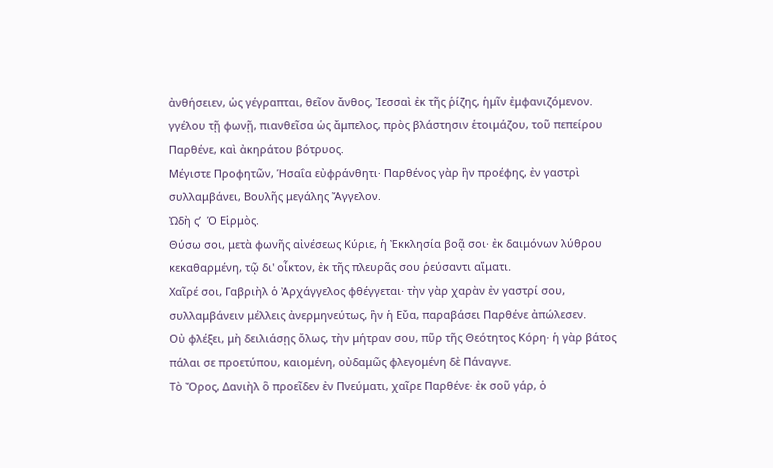ἀνθήσειεν, ὡς γέγραπται, θεῖον ἄνθος, Ἰεσσαὶ ἐκ τῆς ῥίζης, ἡμῖν ἐμφανιζόμενον.
γγέλου τῇ φωνῇ, πιανθεῖσα ὡς ἄμπελος, πρὸς βλάστησιν ἑτοιμάζου, τοῦ πεπείρου Παρθένε, καὶ ἀκηράτου βότρυος.
Μέγιστε Προφητῶν, Ἡσαΐα εὐφράνθητι· Παρθένος γὰρ ἣν προέφης, ἐν γαστρὶ συλλαμβάνει, Βουλῆς μεγάλης Ἄγγελον.
Ὠδὴ ς’  Ὁ Εἱρμὸς.
Θύσω σοι, μετὰ φωνῆς αἰνέσεως Κύριε, ἡ Ἐκκλησία βοᾷ σοι· ἐκ δαιμόνων λύθρου κεκαθαρμένη, τῷ δι' οἶκτον, ἐκ τῆς πλευρᾶς σου ῥεύσαντι αἵματι.
Χαῖρέ σοι, Γαβριὴλ ὁ Ἀρχάγγελος φθέγγεται· τὴν γὰρ χαρὰν ἐν γαστρί σου, συλλαμβάνειν μέλλεις ἀνερμηνεύτως, ἣν ἡ Εὔα, παραβάσει Παρθένε ἀπώλεσεν.
Οὐ φλέξει, μὴ δειλιάσῃς ὅλως, τὴν μήτραν σου, πῦρ τῆς Θεότητος Κόρη· ἡ γὰρ βάτος πάλαι σε προετύπου, καιομένη, οὐδαμῶς φλεγομένη δὲ Πάναγνε.
Τὸ Ὄρος, Δανιὴλ ὃ προεῖδεν ἐν Πνεύματι, χαῖρε Παρθένε· ἐκ σοῦ γάρ, ὁ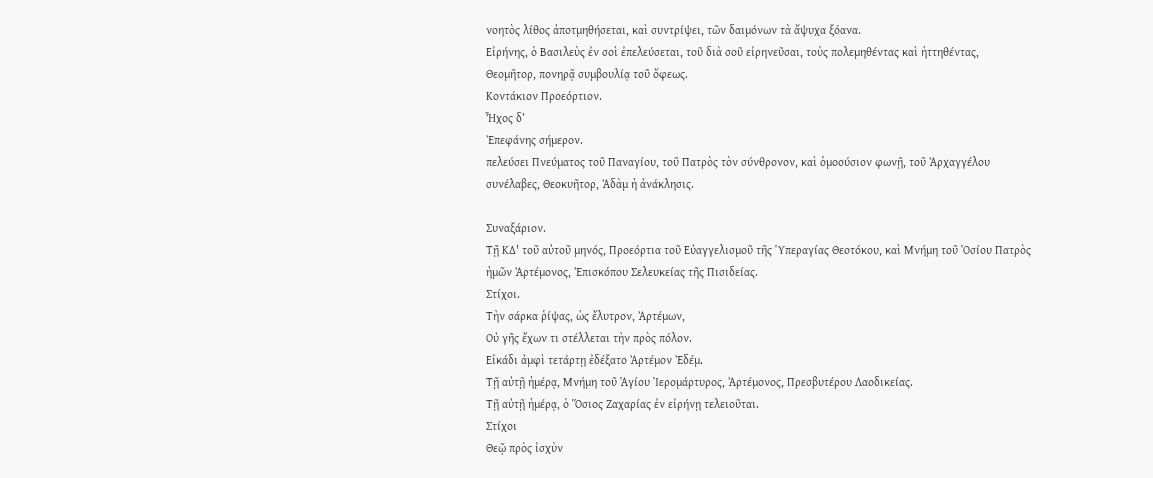νοητὸς λίθος ἀποτμηθήσεται, καὶ συντρίψει, τῶν δαιμόνων τὰ ἄψυχα ξόανα.
Εἰρήνης, ὁ Βασιλεὺς ἐν σοὶ ἐπελεύσεται, τοῦ διὰ σοῦ εἰρηνεῦσαι, τοὺς πολεμηθέντας καὶ ἡττηθέντας, Θεομῆτορ, πονηρᾷ συμβουλίᾳ τοῦ ὄφεως.
Κοντάκιον Προεόρτιον.
Ἦχος δ’
Ἐπεφάνης σήμερον.
πελεύσει Πνεύματος τοῦ Παναγίου, τοῦ Πατρὸς τὸν σύνθρονον, καὶ ὁμοούσιον φωνῇ, τοῦ Ἀρχαγγέλου συνέλαβες, Θεοκυῆτορ, Ἀδὰμ ἡ ἀνάκλησις.

Συναξάριον.
Τῇ ΚΔ' τοῦ αὐτοῦ μηνός, Προεόρτια τοῦ Εὐαγγελισμοῦ τῆς Ὑπεραγίας Θεοτόκου, καὶ Μνήμη τοῦ Ὁσίου Πατρὸς ἡμῶν Ἀρτέμονος, Ἐπισκόπου Σελευκείας τῆς Πισιδείας.
Στίχοι.
Τὴν σάρκα ῥίψας, ὡς ἔλυτρον, Ἀρτέμων,
Οὐ γῆς ἔχων τι στέλλεται τὴν πρὸς πόλον.
Εἰκάδι ἀμφὶ τετάρτῃ ἐδέξατο Ἀρτέμον Ἐδέμ.
Τῇ αὐτῇ ἡμέρᾳ, Μνήμη τοῦ Ἁγίου Ἱερομάρτυρος, Ἀρτέμονος, Πρεσβυτέρου Λαοδικείας.
Τῇ αὐτῇ ἡμέρᾳ, ὁ Ὅσιος Ζαχαρίας ἐν εἰρήνῃ τελειοῦται.
Στίχοι
Θεῷ πρὸς ἰσχὺν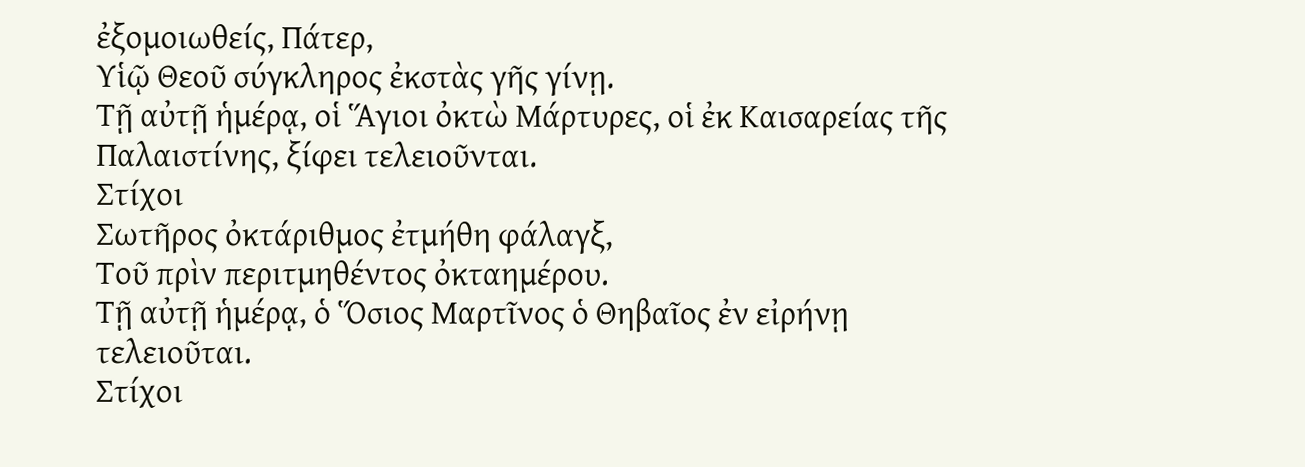ἐξομοιωθείς, Πάτερ,
Υἱῷ Θεοῦ σύγκληρος ἐκστὰς γῆς γίνῃ.
Τῇ αὐτῇ ἡμέρᾳ, οἱ Ἅγιοι ὀκτὼ Μάρτυρες, οἱ ἐκ Καισαρείας τῆς Παλαιστίνης, ξίφει τελειοῦνται.
Στίχοι
Σωτῆρος ὀκτάριθμος ἐτμήθη φάλαγξ,
Τοῦ πρὶν περιτμηθέντος ὀκταημέρου.
Τῇ αὐτῇ ἡμέρᾳ, ὁ Ὅσιος Μαρτῖνος ὁ Θηβαῖος ἐν εἰρήνῃ τελειοῦται.
Στίχοι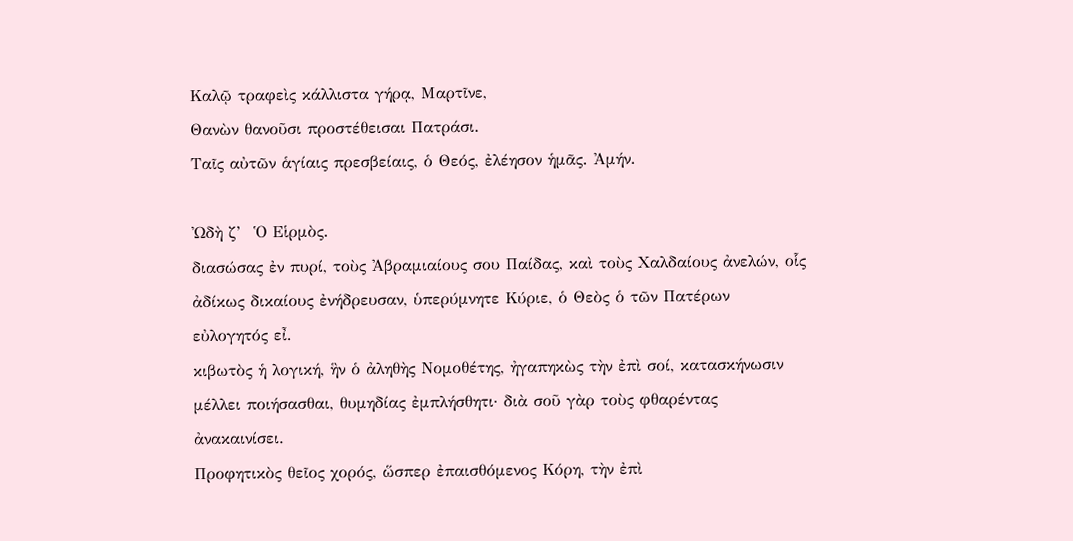Καλῷ τραφεὶς κάλλιστα γήρᾳ, Μαρτῖνε,
Θανὼν θανοῦσι προστέθεισαι Πατράσι.
Ταῖς αὐτῶν ἁγίαις πρεσβείαις, ὁ Θεός, ἐλέησον ἡμᾶς. Ἀμήν.

Ὠδὴ ζ’  Ὁ Εἱρμὸς.
διασώσας ἐν πυρί, τοὺς Ἀβραμιαίους σου Παίδας, καὶ τοὺς Χαλδαίους ἀνελών, οἷς ἀδίκως δικαίους ἐνήδρευσαν, ὑπερύμνητε Κύριε, ὁ Θεὸς ὁ τῶν Πατέρων εὐλογητός εἶ.
κιβωτὸς ἡ λογική, ἣν ὁ ἀληθὴς Νομοθέτης, ἠγαπηκὼς τὴν ἐπὶ σοί, κατασκήνωσιν μέλλει ποιήσασθαι, θυμηδίας ἐμπλήσθητι· διὰ σοῦ γὰρ τοὺς φθαρέντας ἀνακαινίσει.
Προφητικὸς θεῖος χορός, ὥσπερ ἐπαισθόμενος Κόρη, τὴν ἐπὶ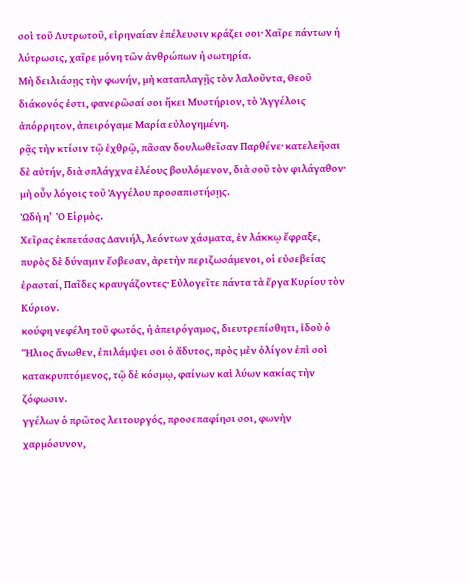σοὶ τοῦ Λυτρωτοῦ, εἰρηναίαν ἐπέλευσιν κράζει σοι· Χαῖρε πάντων ἡ λύτρωσις, χαῖρε μόνη τῶν ἀνθρώπων ἡ σωτηρία.
Μὴ δειλιάσῃς τὴν φωνήν, μὴ καταπλαγῇς τὸν λαλοῦντα, Θεοῦ διάκονός ἐστι, φανερῶσαί σοι ἥκει Μυστήριον, τὸ Ἀγγέλοις ἀπόρρητον, ἀπειρόγαμε Μαρία εὐλογημένη.
ρᾷς τὴν κτίσιν τῷ ἐχθρῷ, πᾶσαν δουλωθεῖσαν Παρθένε· κατελεῆσαι δὲ αὐτήν, διὰ σπλάγχνα ἐλέους βουλόμενον, διὰ σοῦ τὸν φιλάγαθον· μὴ οὖν λόγοις τοῦ Ἀγγέλου προσαπιστήσῃς.
Ὠδὴ η’  Ὁ Εἱρμὸς.
Χεῖρας ἐκπετάσας Δανιήλ, λεόντων χάσματα, ἐν λάκκῳ ἔφραξε, πυρὸς δὲ δύναμιν ἔσβεσαν, ἀρετὴν περιζωσάμενοι, οἱ εὐσεβείας ἐρασταί, Παῖδες κραυγάζοντες· Εὐλογεῖτε πάντα τὰ ἔργα Κυρίου τὸν Κύριον.
κούφη νεφέλη τοῦ φωτός, ἡ ἀπειρόγαμος, διευτρεπίσθητι, ἰδοὺ ὁ Ἥλιος ἄνωθεν, ἐπιλάμψει σοι ὁ ἄδυτος, πρὸς μὲν ὀλίγον ἐπὶ σοὶ κατακρυπτόμενος, τῷ δὲ κόσμῳ, φαίνων καὶ λύων κακίας τὴν ζόφωσιν.
γγέλων ὁ πρῶτος λειτουργός, προσεπαφίησι σοι, φωνὴν χαρμόσυνον,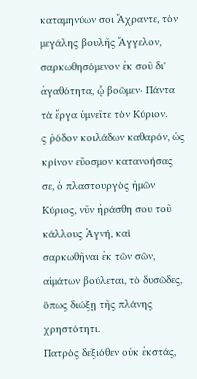καταμηνύων σοι Ἄχραντε, τὸν μεγάλης βουλῆς Ἄγγελον, σαρκωθησόμενον ἐκ σοῦ δι' ἀγαθότητα, ᾧ βοῶμεν· Πάντα τὰ ἔργα ὑμνεῖτε τὸν Κύριον.
ς ῥόδον κοιλάδων καθαρόν, ὡς κρίνον εὔοσμον κατανοήσας σε, ὁ πλαστουργὸς ἡμῶν Κύριος, νῦν ἠράσθη σου τοῦ κάλλους Ἁγνή, καὶ σαρκωθῆναι ἐκ τῶν σῶν, αἱμάτων βούλεται, τὸ δυσῶδες, ὅπως διώξῃ τῆς πλάνης χρηστότητι.
Πατρὸς δεξιόθεν οὐκ ἐκστάς,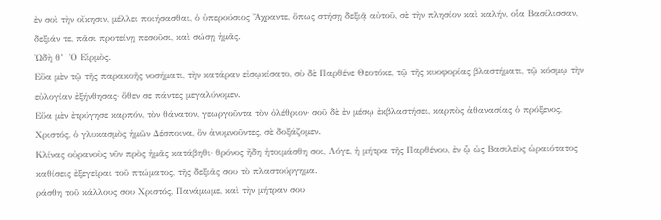ἐν σοὶ τὴν οἴκησιν, μέλλει ποιήσασθαι, ὁ ὑπερούσιος Ἄχραντε, ὅπως στήσῃ δεξιᾷ αὐτοῦ, σὲ τὴν πλησίον καὶ καλήν, οἷα Βασίλισσαν, δεξιάν τε, πᾶσι προτείνῃ πεσοῦσι, καὶ σώσῃ ἡμᾶς.
Ὠδὴ θ’  Ὁ Εἱρμὸς.
Εὔα μὲν τῷ τῆς παρακοῆς νοσήματι, τὴν κατάραν εἰσῳκίσατο, σὺ δὲ Παρθένε Θεοτόκε, τῷ τῆς κυοφορίας βλαστήματι, τῷ κόσμῳ τὴν εὐλογίαν ἐξήνθησας· ὅθεν σε πάντες μεγαλύνομεν.
Εὔα μὲν ἐτρύγησε καρπόν, τὸν θάνατον, γεωργοῦντα τὸν ὀλέθριον· σοῦ δὲ ἐν μέσῳ ἐκβλαστήσει, καρπὸς ἀθανασίας ὁ πρόξενος, Χριστός, ὁ γλυκασμὸς ἡμῶν Δέσποινα, ὃν ἀνυμνοῦντες, σὲ δοξάζομεν.
Κλίνας οὐρανοὺς νῦν πρὸς ἡμᾶς κατάβηθι· θρόνος ἤδη ἡτοιμάσθη σοι, Λόγε, ἡ μήτρα τῆς Παρθένου, ἐν ᾧ ὡς Βασιλεὺς ὡραιότατος καθίσεις ἐξεγεῖραι τοῦ πτώματος, τῆς δεξιᾶς σου τὸ πλαστούργημα.
ράσθη τοῦ κάλλους σου Χριστός, Πανάμωμε, καὶ τὴν μήτραν σου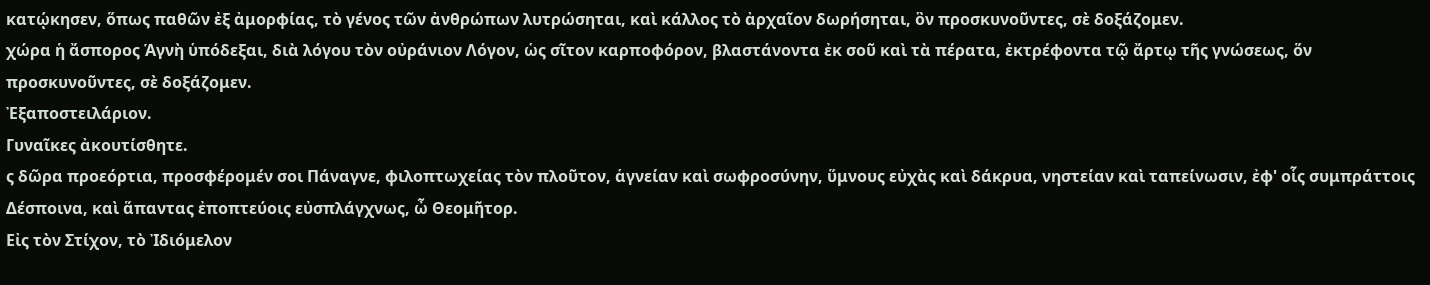κατῴκησεν, ὅπως παθῶν ἐξ ἀμορφίας, τὸ γένος τῶν ἀνθρώπων λυτρώσηται, καὶ κάλλος τὸ ἀρχαῖον δωρήσηται, ὃν προσκυνοῦντες, σὲ δοξάζομεν.
χώρα ἡ ἄσπορος Ἁγνὴ ὑπόδεξαι, διὰ λόγου τὸν οὐράνιον Λόγον, ὡς σῖτον καρποφόρον, βλαστάνοντα ἐκ σοῦ καὶ τὰ πέρατα, ἐκτρέφοντα τῷ ἄρτῳ τῆς γνώσεως, ὅν προσκυνοῦντες, σὲ δοξάζομεν.
Ἐξαποστειλάριον.
Γυναῖκες ἀκουτίσθητε.
ς δῶρα προεόρτια, προσφέρομέν σοι Πάναγνε, φιλοπτωχείας τὸν πλοῦτον, ἁγνείαν καὶ σωφροσύνην, ὕμνους εὐχὰς καὶ δάκρυα, νηστείαν καὶ ταπείνωσιν, ἐφ' οἷς συμπράττοις Δέσποινα, καὶ ἅπαντας ἐποπτεύοις εὐσπλάγχνως, ὦ Θεομῆτορ.
Εἰς τὸν Στίχον, τὸ Ἰδιόμελον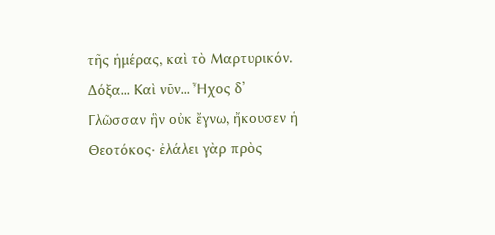τῆς ἡμέρας, καὶ τὸ Μαρτυρικόν.
Δόξα... Καὶ νῦν... Ἦχος δ’
Γλῶσσαν ἣν οὐκ ἔγνω, ἤκουσεν ἡ Θεοτόκος· ἐλάλει γὰρ πρὸς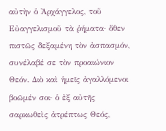αὐτὴν ὁ Ἀρχάγγελος, τοῦ Εὐαγγελισμοῦ τὰ ῥήματα· ὅθεν πιστῶς δεξαμένη τὸν ἀσπασμόν, συνέλαβέ σε τὸν προαιώνιον Θεόν. Διὸ καὶ ἡμεῖς ἀγαλλόμενοι βοῶμέν σοι· ὁ ἐξ αὐτῆς σαρκωθεὶς ἀτρέπτως Θεός,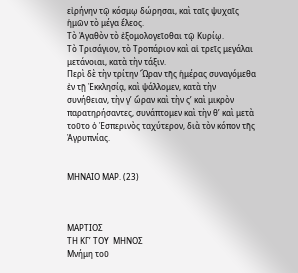εἰρήνην τῷ κόσμῳ δώρησαι, καὶ ταῖς ψυχαῖς ἡμῶν τὸ μέγα ἔλεος.
Τὸ Ἀγαθὸν τὸ ἐξομολογεῖοθαι τῷ Κυρίῳ.
Τὸ Τρισάγιον, τὸ Τροπάριον καὶ αἱ τρεῖς μεγάλαι μετάνοιαι, κατὰ τὴν τάξιν.
Περὶ δὲ τὴν τρίτην Ὥραν τῆς ἡμέρας συναγόμεθα ἐν τῇ Ἐκκλησίᾳ, καὶ ψάλλομεν, κατὰ τὴν συνήθειαν, τὴν γ’ ὥραν καὶ τὴν ς’ καὶ μικρὸν παρατηρήσαντες, συνάπτομεν καὶ τὴν θ’ καὶ μετὰ τοῦτο ὁ Ἑσπερινὸς ταχύτερον, διὰ τὸν κόπον τῆς Ἀγρυπνίας.


ΜΗΝΑΙΟ ΜΑΡ. (23)



ΜΑΡΤΙΟΣ
ΤΗ ΚΓ’ ΤΟΥ  ΜΗΝΟΣ
Μνήμη τοῦ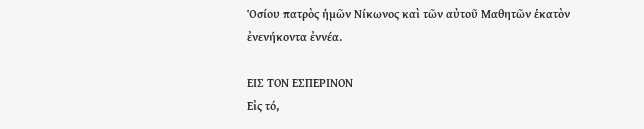Ὁσίου πατρὸς ἡμῶν Νίκωνος καὶ τῶν αὐτοῦ Μαθητῶν ἑκατὸν ἐνενήκοντα ἐννέα.

ΕΙΣ ΤΟΝ ΕΣΠΕΡΙΝΟΝ
Εἰς τό,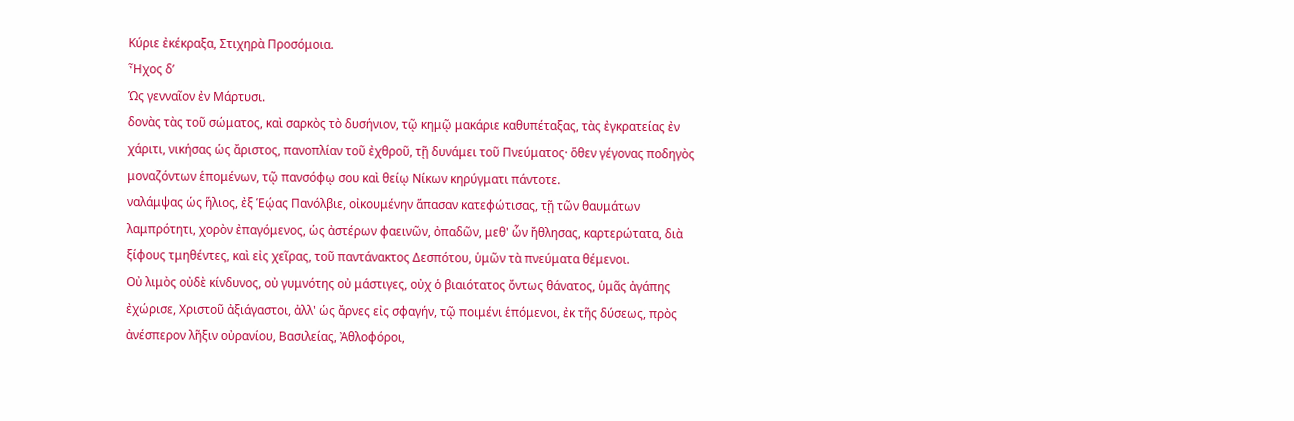Κύριε ἐκέκραξα, Στιχηρὰ Προσόμοια.
Ἦχος δ’
Ὡς γενναῖον ἐν Μάρτυσι.
δονὰς τὰς τοῦ σώματος, καὶ σαρκὸς τὸ δυσήνιον, τῷ κημῷ μακάριε καθυπέταξας, τὰς ἐγκρατείας ἐν χάριτι, νικήσας ὡς ἄριστος, πανοπλίαν τοῦ ἐχθροῦ, τῇ δυνάμει τοῦ Πνεύματος· ὅθεν γέγονας ποδηγὸς μοναζόντων ἑπομένων, τῷ πανσόφῳ σου καὶ θείῳ Νίκων κηρύγματι πάντοτε.
ναλάμψας ὡς ἥλιος, ἐξ Ἑῴας Πανόλβιε, οἰκουμένην ἅπασαν κατεφώτισας, τῇ τῶν θαυμάτων λαμπρότητι, χορὸν ἐπαγόμενος, ὡς ἀστέρων φαεινῶν, ὀπαδῶν, μεθ' ὧν ἤθλησας, καρτερώτατα, διὰ ξίφους τμηθέντες, καὶ εἰς χεῖρας, τοῦ παντάνακτος Δεσπότου, ὑμῶν τὰ πνεύματα θέμενοι.
Οὐ λιμὸς οὐδὲ κίνδυνος, οὐ γυμνότης οὐ μάστιγες, οὐχ ὁ βιαιότατος ὄντως θάνατος, ὑμᾶς ἀγάπης ἐχώρισε, Χριστοῦ ἀξιάγαστοι, ἀλλ' ὡς ἄρνες εἰς σφαγήν, τῷ ποιμένι ἑπόμενοι, ἐκ τῆς δύσεως, πρὸς ἀνέσπερον λῆξιν οὐρανίου, Βασιλείας, Ἀθλοφόροι,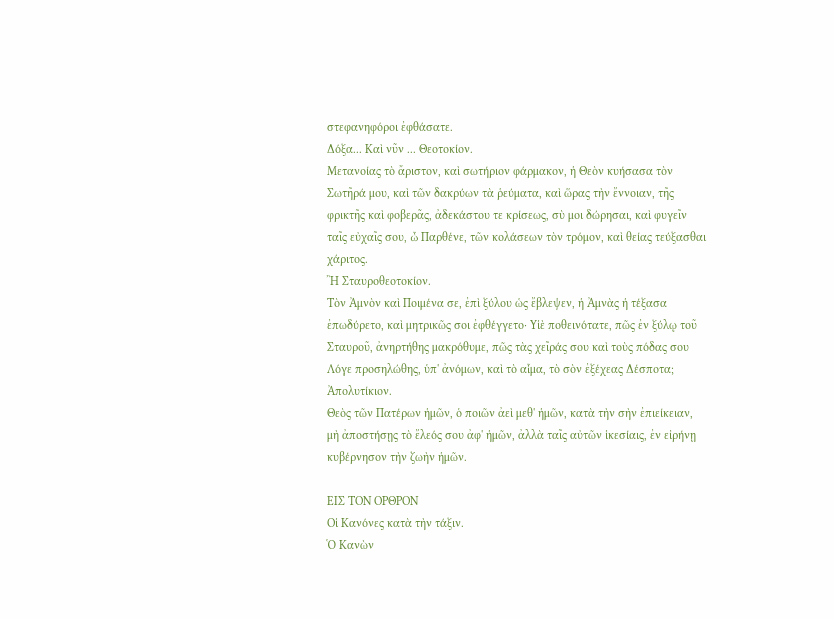στεφανηφόροι ἐφθάσατε.
Δόξα... Καὶ νῦν ... Θεοτοκίον.
Μετανοίας τὸ ἄριστον, καὶ σωτήριον φάρμακον, ἡ Θεὸν κυήσασα τὸν Σωτῆρά μου, καὶ τῶν δακρύων τὰ ῥεύματα, καὶ ὥρας τὴν ἔννοιαν, τῆς φρικτῆς καὶ φοβερᾶς, ἀδεκάστου τε κρίσεως, σὺ μοι δώρησαι, καὶ φυγεῖν ταῖς εὐχαῖς σου, ὦ Παρθένε, τῶν κολάσεων τὸν τρόμον, καὶ θείας τεύξασθαι χάριτος.
Ἢ Σταυροθεοτοκίον.
Τὸν Ἀμνὸν καὶ Ποιμένα σε, ἐπὶ ξύλου ὡς ἔβλεψεν, ἡ Ἀμνὰς ἡ τέξασα ἐπωδύρετο, καὶ μητρικῶς σοι ἐφθέγγετο· Υἱὲ ποθεινότατε, πῶς ἐν ξύλῳ τοῦ Σταυροῦ, ἀνηρτήθης μακρόθυμε, πῶς τὰς χεῖράς σου καὶ τοὺς πόδας σου Λόγε προσηλώθης, ὑπ' ἀνόμων, καὶ τὸ αἷμα, τὸ σὸν ἐξέχεας Δέσποτα;
Ἀπολυτίκιον.
Θεὸς τῶν Πατέρων ἡμῶν, ὁ ποιῶν ἀεὶ μεθ' ἡμῶν, κατὰ τὴν σὴν ἐπιείκειαν, μὴ ἀποστήσῃς τὸ ἔλεός σου ἀφ' ἡμῶν, ἀλλὰ ταῖς αὐτῶν ἱκεσίαις, ἐν εἰρήνῃ κυβέρνησον τὴν ζωὴν ἡμῶν.

ΕΙΣ ΤΟΝ ΟΡΘΡΟΝ
Οἱ Κανόνες κατὰ τὴν τάξιν.
Ὁ Κανὼν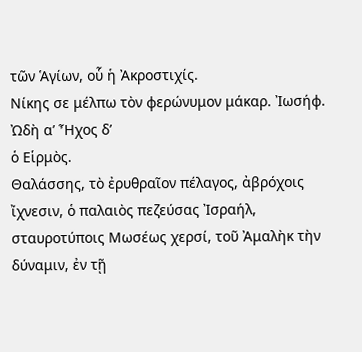τῶν Ἁγίων, οὗ ἡ Ἀκροστιχίς.
Νίκης σε μέλπω τὸν φερώνυμον μάκαρ. Ἰωσήφ.
Ὠδὴ α’ Ἦχος δ’
ὁ Εἱρμὸς.
Θαλάσσης, τὸ ἐρυθραῖον πέλαγος, ἀβρόχοις ἴχνεσιν, ὁ παλαιὸς πεζεύσας Ἰσραήλ, σταυροτύποις Μωσέως χερσί, τοῦ Ἀμαλὴκ τὴν δύναμιν, ἐν τῇ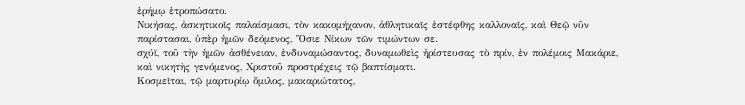ἐρήμῳ ἐτροπώσατο.
Νικήσας, ἀσκητικοῖς παλαίσμασι, τὸν κακομήχανον, ἀθλητικαῖς ἐστέφθης καλλοναῖς, καὶ Θεῷ νῦν παρίστασαι, ὑπὲρ ἡμῶν δεόμενος, Ὅσιε Νίκων τῶν τιμώντων σε.
σχύϊ, τοῦ τὴν ἡμῶν ἀσθένειαν, ἐνδυναμώσαντος, δυναμωθεὶς ἠρίστευσας τὸ πρίν, ἐν πολέμοις Μακάριε, καὶ νικητὴς γενόμενος, Χριστοῦ προστρέχεις τῷ βαπτίσματι.
Κοσμεῖται, τῷ μαρτυρίῳ ὅμιλος, μακαριώτατος,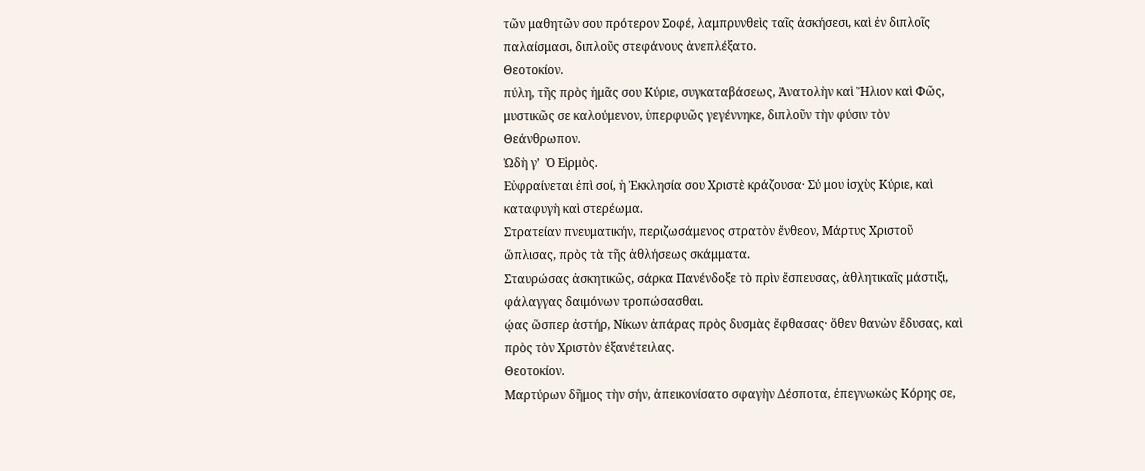τῶν μαθητῶν σου πρότερον Σοφέ, λαμπρυνθεὶς ταῖς ἀσκήσεσι, καὶ ἐν διπλοῖς παλαίσμασι, διπλοῦς στεφάνους ἀνεπλέξατο.
Θεοτοκίον.
πύλη, τῆς πρὸς ἡμᾶς σου Κύριε, συγκαταβάσεως, Ἀνατολὴν καὶ Ἥλιον καὶ Φῶς, μυστικῶς σε καλούμενον, ὑπερφυῶς γεγέννηκε, διπλοῦν τὴν φύσιν τὸν Θεάνθρωπον.
Ὠδὴ γ’  Ὁ Εἱρμὸς.
Εὐφραίνεται ἐπὶ σοί, ἡ Ἐκκλησία σου Χριστὲ κράζουσα· Σύ μου ἰσχὺς Κύριε, καὶ καταφυγὴ καὶ στερέωμα.
Στρατείαν πνευματικήν, περιζωσάμενος στρατὸν ἔνθεον, Μάρτυς Χριστοῦ ὥπλισας, πρὸς τὰ τῆς ἀθλήσεως σκάμματα.
Σταυρώσας ἀσκητικῶς, σάρκα Πανένδοξε τὸ πρὶν ἔσπευσας, ἀθλητικαῖς μάστιξι, φάλαγγας δαιμόνων τροπώσασθαι.
ῴας ὥσπερ ἀστήρ, Νίκων ἀπάρας πρὸς δυσμὰς ἔφθασας· ὅθεν θανὼν ἔδυσας, καὶ πρὸς τὸν Χριστὸν ἐξανέτειλας.
Θεοτοκίον.
Μαρτύρων δῆμος τὴν σήν, ἀπεικονίσατο σφαγὴν Δέσποτα, ἐπεγνωκὼς Κόρης σε,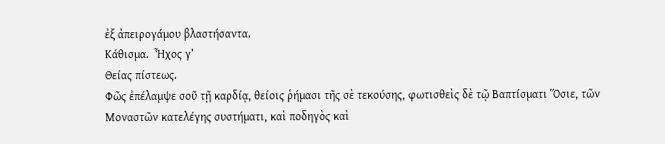ἐξ ἀπειρογάμου βλαστήσαντα.
Κάθισμα.  Ἦχος γ’
Θείας πίστεως.
Φῶς ἐπέλαμψε σοῦ τῇ καρδίᾳ, θείοις ῥήμασι τῆς σὲ τεκούσης, φωτισθεὶς δὲ τῷ Βαπτίσματι Ὅσιε, τῶν Μοναστῶν κατελέγης συστήματι, καὶ ποδηγὸς καὶ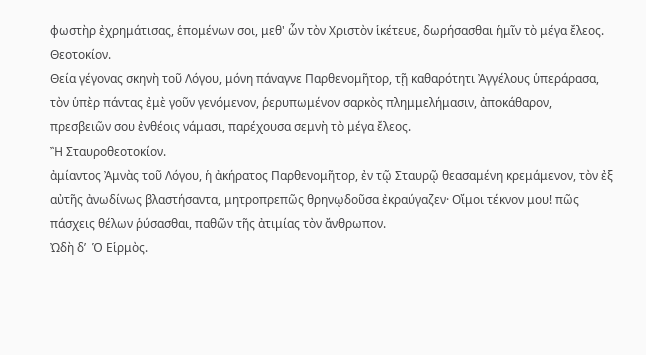φωστὴρ ἐχρημάτισας, ἑπομένων σοι, μεθ' ὧν τὸν Χριστὸν ἱκέτευε, δωρήσασθαι ἡμῖν τὸ μέγα ἔλεος.
Θεοτοκίον.
Θεία γέγονας σκηνὴ τοῦ Λόγου, μόνη πάναγνε Παρθενομῆτορ, τῇ καθαρότητι Ἀγγέλους ὑπεράρασα, τὸν ὑπὲρ πάντας ἐμὲ γοῦν γενόμενον, ῥερυπωμένον σαρκὸς πλημμελήμασιν, ἀποκάθαρον, πρεσβειῶν σου ἐνθέοις νάμασι, παρέχουσα σεμνὴ τὸ μέγα ἔλεος.
Ἢ Σταυροθεοτοκίον.
ἀμίαντος Ἀμνὰς τοῦ Λόγου, ἡ ἀκήρατος Παρθενομῆτορ, ἐν τῷ Σταυρῷ θεασαμένη κρεμάμενον, τὸν ἐξ αὐτῆς ἀνωδίνως βλαστήσαντα, μητροπρεπῶς θρηνῳδοῦσα ἐκραύγαζεν· Οἴμοι τέκνον μου! πῶς πάσχεις θέλων ῥύσασθαι, παθῶν τῆς ἀτιμίας τὸν ἄνθρωπον.
Ὠδὴ δ’  Ὁ Εἱρμὸς.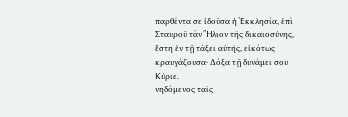παρθέντα σε ἰδοῦσα ἡ Ἐκκλησία, ἐπὶ Σταυροῦ τὰν Ἥλιον τῆς δικαιοσύνης, ἔστη ἐν τῇ τάξει αὐτῆς, εἰκότως κραυγάζουσα· Δόξα τῇ δυνάμει σου Κύριε.
νηδόμενος ταῖς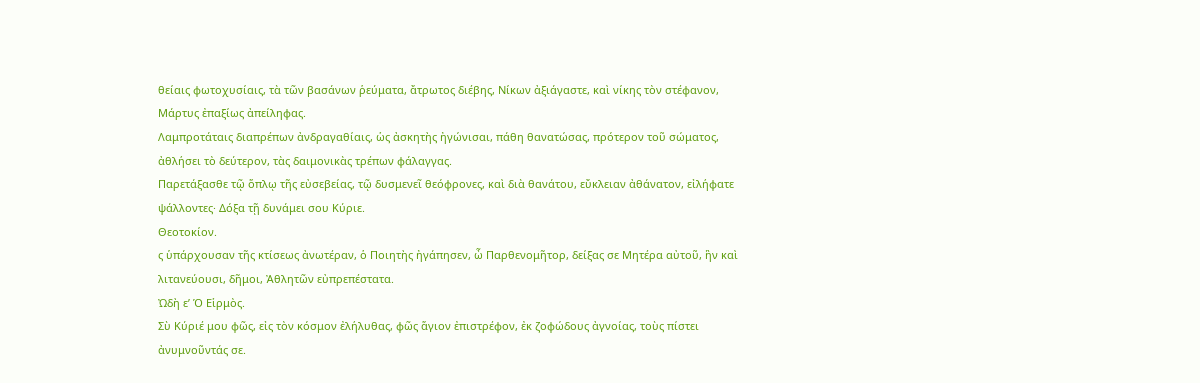θείαις φωτοχυσίαις, τὰ τῶν βασάνων ῥεύματα, ἄτρωτος διέβης, Νίκων ἀξιάγαστε, καὶ νίκης τὸν στέφανον, Μάρτυς ἐπαξίως ἀπείληφας.
Λαμπροτάταις διαπρέπων ἀνδραγαθίαις, ὡς ἀσκητὴς ἠγώνισαι, πάθη θανατώσας, πρότερον τοῦ σώματος, ἀθλήσει τὸ δεύτερον, τὰς δαιμονικὰς τρέπων φάλαγγας.
Παρετάξασθε τῷ ὅπλῳ τῆς εὐσεβείας, τῷ δυσμενεῖ θεόφρονες, καὶ διὰ θανάτου, εὔκλειαν ἀθάνατον, εἰλήφατε ψάλλοντες· Δόξα τῇ δυνάμει σου Κύριε.
Θεοτοκίον.
ς ὑπάρχουσαν τῆς κτίσεως ἀνωτέραν, ὁ Ποιητὴς ἠγάπησεν, ὦ Παρθενομῆτορ, δείξας σε Μητέρα αὐτοῦ, ἣν καὶ λιτανεύουσι, δῆμοι, Ἀθλητῶν εὐπρεπέστατα.
Ὠδὴ ε’ Ὁ Εἱρμὸς.
Σὺ Κύριέ μου φῶς, εἰς τὸν κόσμον ἐλήλυθας, φῶς ἅγιον ἐπιστρέφον, ἐκ ζοφώδους ἀγνοίας, τοὺς πίστει ἀνυμνοῦντάς σε.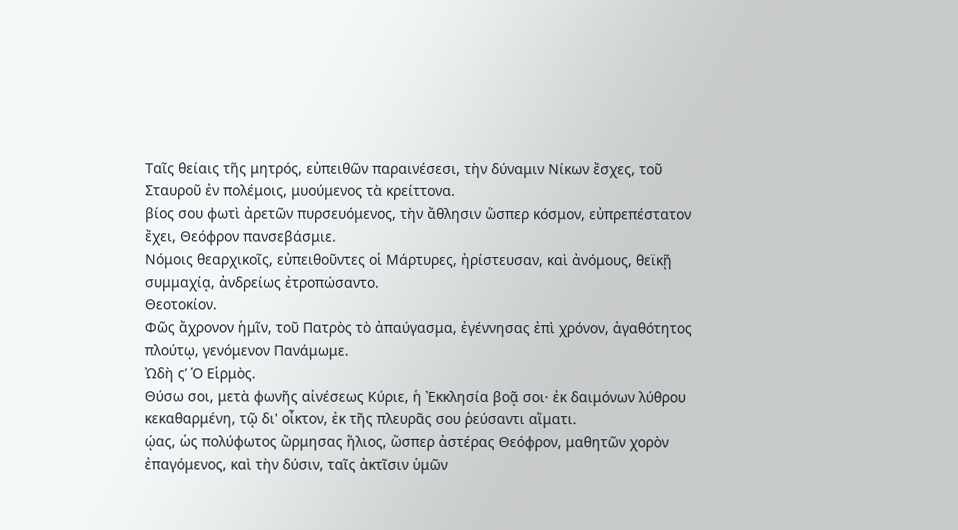Ταῖς θείαις τῆς μητρός, εὐπειθῶν παραινέσεσι, τὴν δύναμιν Νίκων ἔσχες, τοῦ Σταυροῦ ἐν πολέμοις, μυούμενος τὰ κρείττονα.
βίος σου φωτὶ ἀρετῶν πυρσευόμενος, τὴν ἄθλησιν ὥσπερ κόσμον, εὐπρεπέστατον ἔχει, Θεόφρον πανσεβάσμιε.
Νόμοις θεαρχικοῖς, εὐπειθοῦντες οἱ Μάρτυρες, ἠρίστευσαν, καὶ ἀνόμους, θεϊκῇ συμμαχίᾳ, ἀνδρείως ἐτροπώσαντο.
Θεοτοκίον.
Φῶς ἄχρονον ἡμῖν, τοῦ Πατρὸς τὸ ἀπαύγασμα, ἐγέννησας ἐπὶ χρόνον, ἀγαθότητος πλούτῳ, γενόμενον Πανάμωμε.
Ὠδὴ ς’ Ὁ Εἱρμὸς.
Θύσω σοι, μετὰ φωνῆς αἰνέσεως Κύριε, ἡ Ἐκκλησία βοᾷ σοι· ἐκ δαιμόνων λύθρου κεκαθαρμένη, τῷ δι' οἶκτον, ἐκ τῆς πλευρᾶς σου ῥεύσαντι αἵματι.
ῴας, ὡς πολύφωτος ὥρμησας ἥλιος, ὥσπερ ἀστέρας Θεόφρον, μαθητῶν χορὸν ἐπαγόμενος, καὶ τὴν δύσιν, ταῖς ἀκτῖσιν ὑμῶν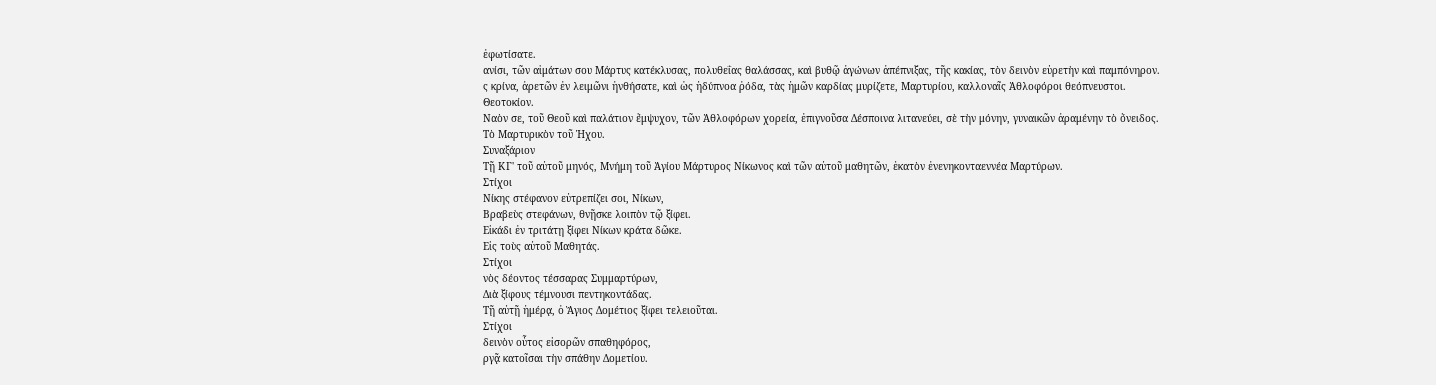ἐφωτίσατε.
ανίσι, τῶν αἱμάτων σου Μάρτυς κατέκλυσας, πολυθεΐας θαλάσσας, καὶ βυθῷ ἀγώνων ἀπέπνιξας, τῆς κακίας, τὸν δεινὸν εὑρετὴν καὶ παμπόνηρον.
ς κρίνα, ἀρετῶν ἐν λειμῶνι ἠνθήσατε, καὶ ὡς ἡδύπνοα ῥόδα, τὰς ἡμῶν καρδίας μυρίζετε, Μαρτυρίου, καλλοναῖς Ἀθλοφόροι θεόπνευστοι.
Θεοτοκίον.
Ναὸν σε, τοῦ Θεοῦ καὶ παλάτιον ἔμψυχον, τῶν Ἀθλοφόρων χορεία, ἐπιγνοῦσα Δέσποινα λιτανεύει, σὲ τὴν μόνην, γυναικῶν ἀραμένην τὸ ὄνειδος.
Τὸ Μαρτυρικὸν τοῦ Ἠχου.
Συναξάριον
Τῇ ΚΓ' τοῦ αὐτοῦ μηνός, Μνήμη τοῦ Ἁγίου Μάρτυρος Νίκωνος καὶ τῶν αὐτοῦ μαθητῶν, ἑκατὸν ἐνενηκονταεννέα Μαρτύρων.
Στίχοι
Νίκης στέφανον εὐτρεπίζει σοι, Νίκων,
Βραβεὺς στεφάνων, θνῇσκε λοιπὸν τῷ ξίφει.
Εἰκάδι ἐν τριτάτῃ ξίφει Νίκων κράτα δῶκε.
Εἰς τοὺς αὐτοῦ Μαθητάς.
Στίχοι
νὸς δέοντος τέσσαρας Συμμαρτύρων,
Διὰ ξίφους τέμνουσι πεντηκοντάδας.
Τῇ αὐτῇ ἡμέρᾳ, ὁ Ἅγιος Δομέτιος ξίφει τελειοῦται.
Στίχοι
δεινὸν οὗτος εἰσορῶν σπαθηφόρος,
ργᾷ κατοῖσαι τὴν σπάθην Δομετίου.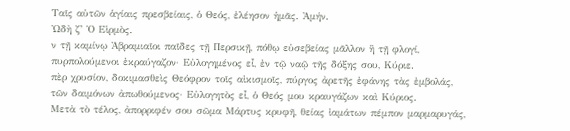Ταῖς αὐτῶν ἁγίαις πρεσβείαις, ὁ Θεός, ἐλέησον ἡμᾶς. Ἀμήν.
Ὠδὴ ζ’ Ὁ Εἱρμὸς.
ν τῇ καμίνῳ Ἀβραμιαῖοι παῖδες τῇ Περσικῇ, πόθῳ εὐσεβείας μᾶλλον ἢ τῇ φλογί, πυρπολούμενοι ἐκραύγαζον· Εὐλογημένος εἶ, ἐν τῷ ναῷ τῆς δόξης σου, Κύριε.
πὲρ χρυσίον, δοκιμασθεὶς Θεόφρον τοῖς αἰκισμοῖς, πύργος ἀρετῆς ἐφάνης τὰς ἐμβολάς, τῶν δαιμόνων ἀπωθούμενος· Εὐλογητὸς εἶ, ὁ Θεός μου κραυγάζων καὶ Κύριος.
Μετὰ τὸ τέλος, ἀπορριφέν σου σῶμα Μάρτυς κρυφῆ, θείας ἰαμάτων πέμπον μαρμαρυγάς,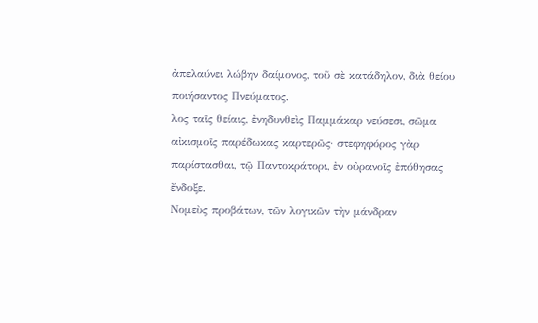ἀπελαύνει λώβην δαίμονος, τοῦ σὲ κατάδηλον, διὰ θείου ποιήσαντος Πνεύματος.
λος ταῖς θείαις, ἐνηδυνθεὶς Παμμάκαρ νεύσεσι, σῶμα αἰκισμοῖς παρέδωκας καρτερῶς· στεφηφόρος γὰρ παρίστασθαι, τῷ Παντοκράτορι, ἐν οὐρανοῖς ἐπόθησας ἔνδοξε.
Νομεὺς προβάτων, τῶν λογικῶν τὴν μάνδραν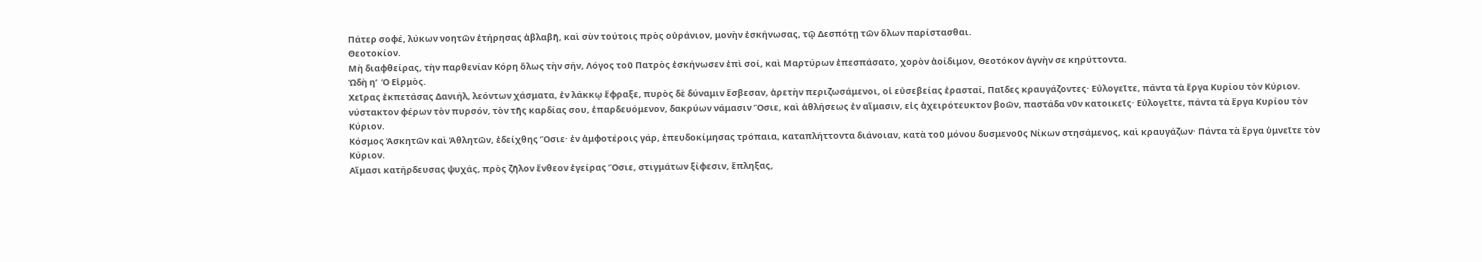Πάτερ σοφέ, λύκων νοητῶν ἐτήρησας ἀβλαβῆ, καὶ σὺν τούτοις πρὸς οὐράνιον, μονὴν ἐσκήνωσας, τῷ Δεσπότῃ τῶν ὅλων παρίστασθαι.
Θεοτοκίον.
Μὴ διαφθείρας, τὴν παρθενίαν Κόρη ὅλως τὴν σήν, Λόγος τοῦ Πατρὸς ἐσκήνωσεν ἐπὶ σοί, καὶ Μαρτύρων ἐπεσπάσατο, χορὸν ἀοίδιμον, Θεοτόκον ἁγνὴν σε κηρύττοντα.
Ὠδὴ η’  Ὁ Εἱρμὸς.
Χεῖρας ἐκπετάσας Δανιήλ, λεόντων χάσματα, ἐν λάκκῳ ἔφραξε, πυρὸς δὲ δύναμιν ἔσβεσαν, ἀρετὴν περιζωσάμενοι, οἱ εὐσεβείας ἐρασταί, Παῖδες κραυγάζοντες· Εὐλογεῖτε, πάντα τὰ ἔργα Κυρίου τὸν Κύριον.
νύστακτον φέρων τὸν πυρσόν, τὸν τῆς καρδίας σου, ἐπαρδευόμενον, δακρύων νάμασιν Ὅσιε, καὶ ἀθλήσεως ἐν αἵμασιν, εἰς ἀχειρότευκτον βοῶν, παστάδα νῦν κατοικεῖς· Εὐλογεῖτε, πάντα τὰ ἔργα Κυρίου τὸν Κύριον.
Κόσμος Ἀσκητῶν καὶ Ἀθλητῶν, ἐδείχθης Ὅσιε· ἐν ἀμφοτέροις γάρ, ἐπευδοκίμησας τρόπαια, καταπλήττοντα διάνοιαν, κατὰ τοῦ μόνου δυσμενοῦς Νίκων στησάμενος, καὶ κραυγάζων· Πάντα τὰ ἔργα ὑμνεῖτε τὸν Κύριον.
Αἵμασι κατήρδευσας ψυχάς, πρὸς ζῆλον ἔνθεον ἐγείρας Ὅσιε, στιγμάτων ξίφεσιν, ἔπληξας,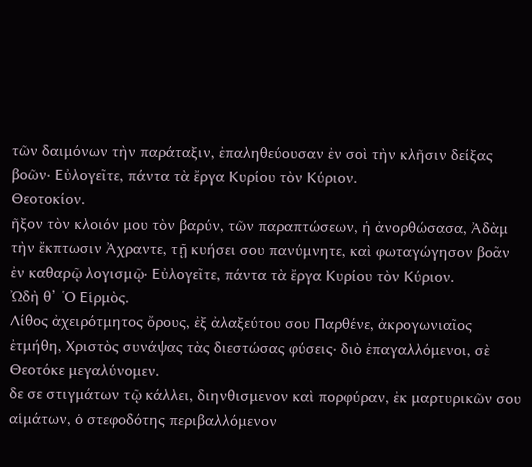τῶν δαιμόνων τὴν παράταξιν, ἐπαληθεύουσαν ἐν σοὶ τὴν κλῆσιν δείξας βοῶν· Εὐλογεῖτε, πάντα τὰ ἔργα Κυρίου τὸν Κύριον.
Θεοτοκίον.
ῆξον τὸν κλοιόν μου τὸν βαρύν, τῶν παραπτώσεων, ἡ ἀνορθώσασα, Ἀδὰμ τὴν ἔκπτωσιν Ἀχραντε, τῇ κυήσει σου πανύμνητε, καὶ φωταγώγησον βοᾶν ἐν καθαρῷ λογισμῷ· Εὐλογεῖτε, πάντα τὰ ἔργα Κυρίου τὸν Κύριον.
Ὠδὴ θ’  Ὁ Εἱρμὸς.
Λίθος ἀχειρότμητος ὄρους, ἐξ ἀλαξεύτου σου Παρθένε, ἀκρογωνιαῖος ἐτμήθη, Χριστὸς συνάψας τὰς διεστώσας φύσεις· διὸ ἐπαγαλλόμενοι, σὲ Θεοτόκε μεγαλύνομεν.
δε σε στιγμάτων τῷ κάλλει, διηνθισμενον καὶ πορφύραν, ἐκ μαρτυρικῶν σου αἱμάτων, ὁ στεφοδότης περιβαλλόμενον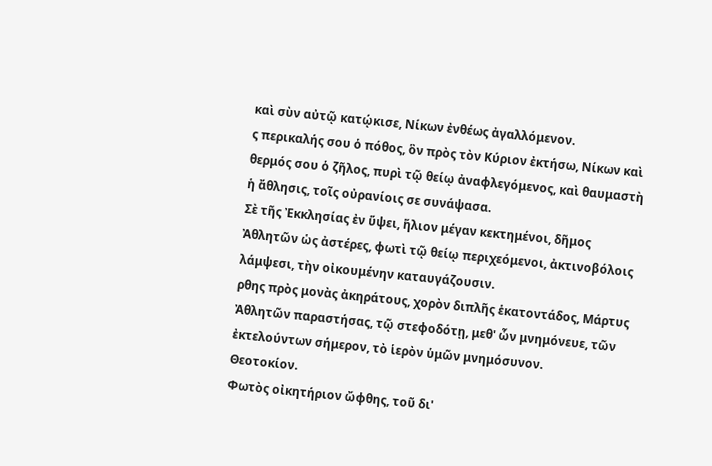καὶ σὺν αὐτῷ κατῴκισε, Νίκων ἐνθέως ἀγαλλόμενον.
ς περικαλής σου ὁ πόθος, ὃν πρὸς τὸν Κύριον ἐκτήσω, Νίκων καὶ θερμός σου ὁ ζῆλος, πυρὶ τῷ θείῳ ἀναφλεγόμενος, καὶ θαυμαστὴ ἡ ἄθλησις, τοῖς οὐρανίοις σε συνάψασα.
Σὲ τῆς Ἐκκλησίας ἐν ὕψει, ἥλιον μέγαν κεκτημένοι, δῆμος Ἀθλητῶν ὡς ἀστέρες, φωτὶ τῷ θείῳ περιχεόμενοι, ἀκτινοβόλοις λάμψεσι, τὴν οἰκουμένην καταυγάζουσιν.
ρθης πρὸς μονὰς ἀκηράτους, χορὸν διπλῆς ἑκατοντάδος, Μάρτυς Ἀθλητῶν παραστήσας, τῷ στεφοδότῃ, μεθ' ὧν μνημόνευε, τῶν ἐκτελούντων σήμερον, τὸ ἱερὸν ὑμῶν μνημόσυνον.
Θεοτοκίον.
Φωτὸς οἰκητήριον ὤφθης, τοῦ δι'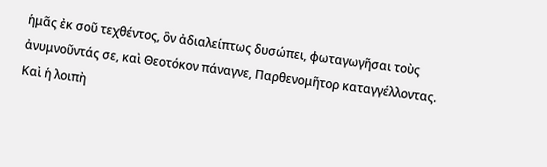ἡμᾶς ἐκ σοῦ τεχθέντος, ὃν ἀδιαλείπτως δυσώπει, φωταγωγῆσαι τοὺς ἀνυμνοῦντάς σε, καὶ Θεοτόκον πάναγνε, Παρθενομῆτορ καταγγέλλοντας.
Καὶ ἡ λοιπὴ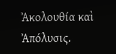Ἀκολουθία καὶ Ἀπόλυσις.